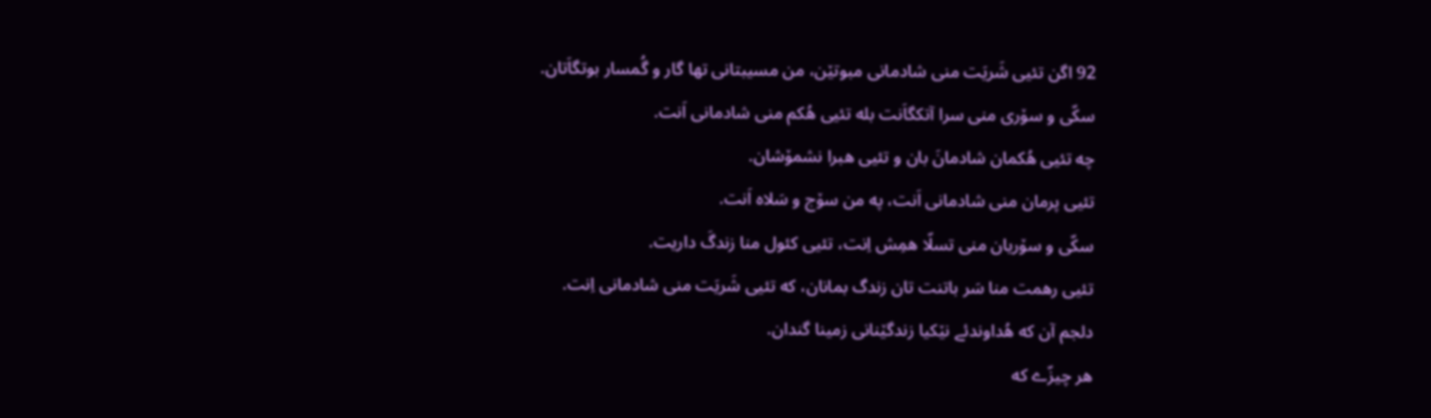92 اگن تئیی شَریَت منی شادمانی مبوتێن، من مسیبتانی تها گار و گُمسار بوتگاَتان.
سکّی و سۆری منی سرا آتکگاَنت بله تئیی هُکم منی شادمانی اَنت.
چه تئیی هُکمان شادمانَ بان و تئیی هبرا نشمۆشان.
تئیی پرمان منی شادمانی اَنت، په من سۆج و سَلاه اَنت.
سکّی و سۆریان منی تسلّا همِش اِنت، تئیی کئول منا زندگَ داریت.
تئیی رهمت منا سَر باتنت تان زندگ بمانان، که تئیی شَریَت منی شادمانی اِنت.
دلجم آن که هُداوندئے نێکیا زندگێنانی زمینا گندان.
هر چیزّے که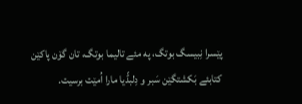پێسرا نِبیسگ بوتگ، په مئے تالیما بوتگ، تان گۆن پاکێن کتابئے بَکشتگێن سَبر و دِلبڈّیا مارا اُمێت برسیت.